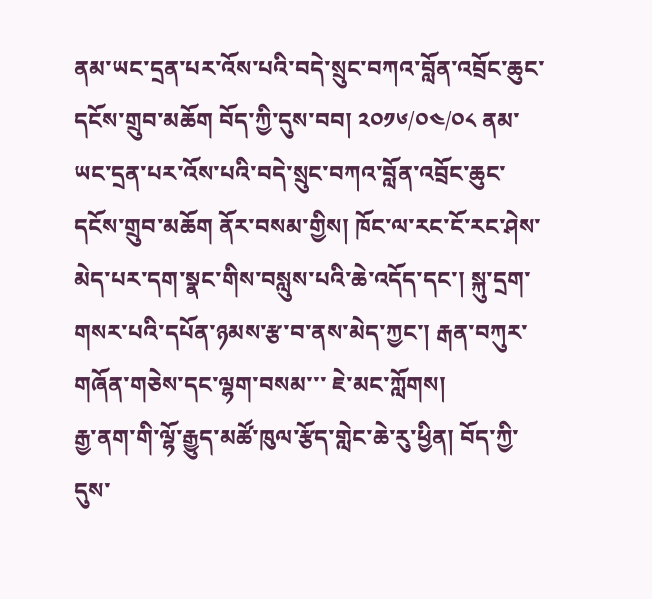ནམ་ཡང་དྲན་པར་འོས་པའི་བདེ་སྲུང་བཀའ་བློན་འབྲོང་ཆུང་དངོས་གྲུབ་མཆོག བོད་ཀྱི་དུས་བབ། ༢༠༡༦/༠༤/༠༨ ནམ་ཡང་དྲན་པར་འོས་པའི་བདེ་སྲུང་བཀའ་བློན་འབྲོང་ཆུང་དངོས་གྲུབ་མཆོག ནོར་བསམ་གྱིས། ཁོང་ལ་རང་ངོ་རང་ཤེས་མེད་པར་དག་སྣང་གིས་བསླུས་པའི་ཆེ་འདོད་དང་། སྐུ་དྲག་གསར་པའི་དཔོན་ཉམས་རྩ་བ་ནས་མེད་ཀྱང་། རྒན་བཀུར་གཞོན་གཅེས་དང་ལྷག་བསམ་་་ ཇེ་མང་ཀློགས།
རྒྱ་ནག་གི་ལྷོ་རྒྱུད་མཚོ་ཁུལ་རྩོད་གླེང་ཆེ་རུ་ཕྱིན། བོད་ཀྱི་དུས་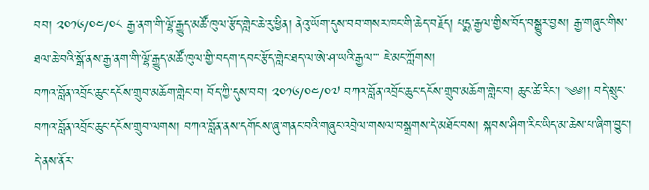བབ། ༢༠༡༦/༠༤/༠༨ རྒྱ་ནག་གི་ལྷོ་རྒྱུད་མཚོ་ཁུལ་རྩོད་གླེང་ཆེ་རུ་ཕྱིན། ནེའུ་ཡོག་དུས་བབ་གསར་ཁང་གི་ཆེད་བརྗོད། པདྨ་རྒྱལ་གྱིས་བོད་བསྒྱུར་བྱས། རྒྱ་གཞུང་གིས་ཐལ་ཆེ་བའི་སྒོ་ནས་རྒྱ་ནག་གི་ལྷོ་རྒྱུད་མཚོ་ཁུལ་གྱི་བདག་དབང་རྩོད་གླེང་ཐད་ལ་ཨེ་ཤ་ཡའི་རྒྱལ་་་ ཇེ་མང་ཀློགས།
བཀའ་བློན་འབྲོང་ཆུང་དངོས་གྲུབ་མཆོག་གླེང་བ། བོད་ཀྱི་དུས་བབ། ༢༠༡༦/༠༤/༠༧ བཀའ་བློན་འབྲོང་ཆུང་དངོས་གྲུབ་མཆོག་གླེང་བ། ཆུང་ཚེ་རིང་། ༄༅།། བདེ་སྲུང་བཀའ་བློན་འབྲོང་ཆུང་དངོས་གྲུབ་ལགས། བཀའ་བློན་ནས་དགོངས་ཞུ་གནང་བའི་གཞུང་འབྲེལ་གསལ་བསྒྲགས་དེ་མཐོང་བས། སྐབས་ཤིག་རིང་ཡིད་མ་ཆེས་པ་ཞིག་བྱུང་། དེ་ནས་ནོར་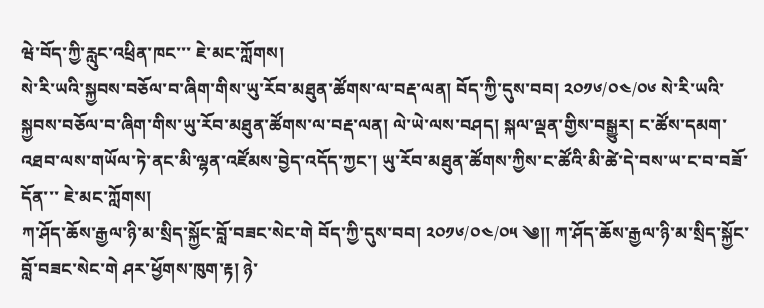ཝེ་བོད་ཀྱི་རླུང་འཕྲིན་ཁང་་་ ཇེ་མང་ཀློགས།
སེ་རི་ཡའི་སྐྱབས་བཅོལ་བ་ཞིག་གིས་ཡུ་རོབ་མཐུན་ཚོགས་ལ་བརྡ་ལན། བོད་ཀྱི་དུས་བབ། ༢༠༡༦/༠༤/༠༦ སེ་རི་ཡའི་སྐྱབས་བཅོལ་བ་ཞིག་གིས་ཡུ་རོབ་མཐུན་ཚོགས་ལ་བརྡ་ལན། ལེ་ཡེ་ལས་བཤད། སྐལ་ལྡན་གྱིས་བསྒྱུར། ང་ཚོས་དམག་འཐབ་ལས་གཡོལ་ཏེ་ནང་མི་ལྷན་འཛོམས་བྱེད་འདོད་ཀྱང་། ཡུ་རོབ་མཐུན་ཚོགས་ཀྱིས་ང་ཚོའི་མི་ཚེ་དེ་བས་ཡ་ང་བ་བཟོ་དོན་་་ ཇེ་མང་ཀློགས།
ཀ་ཤོད་ཆོས་རྒྱལ་ཉི་མ་སྲིད་སྐྱོང་བློ་བཟང་སེང་གེ བོད་ཀྱི་དུས་བབ། ༢༠༡༦/༠༤/༠༥ ༄།། ཀ་ཤོད་ཆོས་རྒྱལ་ཉི་མ་སྲིད་སྐྱོང་བློ་བཟང་སེང་གེ ཤར་ཕྱོགས་ཁུག་རྟ། ཉེ་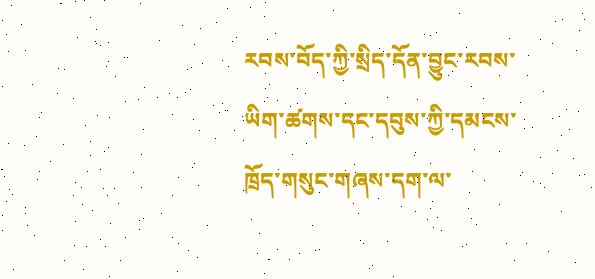རབས་བོད་ཀྱི་སྲིད་དོན་བྱུང་རབས་ཡིག་ཚགས་དང་དབུས་ཀྱི་དམངས་ཁྲོད་གསུང་གཞས་དག་ལ་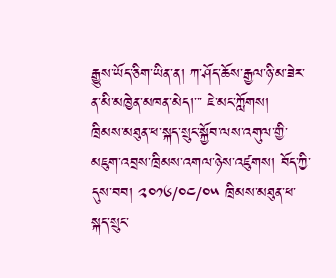རྒྱུས་ཡོད་ཅིག་ཡིན་ན། ཀ་ཤོད་ཆོས་རྒྱལ་ཉི་མ་ཟེར་ན་མི་མཁྱེན་མཁན་མེད།་་་ ཇེ་མང་ཀློགས།
ཁྲིམས་མཐུན་ཕ་སྐད་སྲུང་སྐྱོབ་ལས་འགུལ་གྱི་མཇུག་འབྲས་ཁྲིམས་འགལ་ཉེས་འཛུགས། བོད་ཀྱི་དུས་བབ། ༢༠༡༦/༠༤/༠༥ ཁྲིམས་མཐུན་ཕ་སྐད་སྲུང་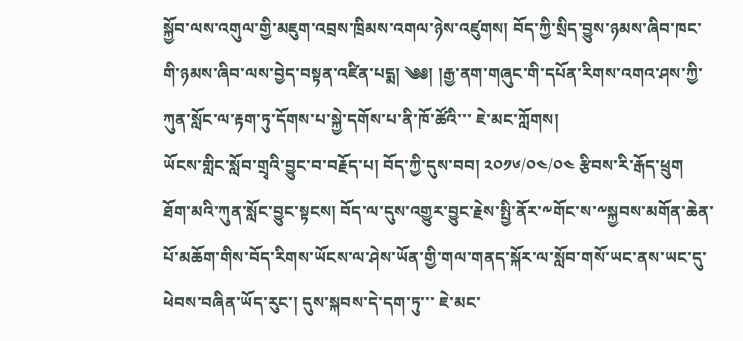སྐྱོབ་ལས་འགུལ་གྱི་མཇུག་འབྲས་ཁྲིམས་འགལ་ཉེས་འཛུགས། བོད་ཀྱི་སྲིད་བྱུས་ཉམས་ཞིབ་ཁང་གི་ཉམས་ཞིབ་ལས་བྱེད་བསྟན་འཛིན་པདྨ། ༄༅། །རྒྱ་ནག་གཞུང་གི་དཔོན་རིགས་འགའ་ཤས་ཀྱི་ཀུན་སློང་ལ་རྟག་ཏུ་དོགས་པ་སྐྱེ་དགོས་པ་ནི་ཁོ་ཚོའི་་་ ཇེ་མང་ཀློགས།
ཡོངས་གླིང་སློབ་གྲྭའི་བྱུང་བ་བརྗོད་པ། བོད་ཀྱི་དུས་བབ། ༢༠༡༦/༠༤/༠༤ རྩིབས་རི་རྒོད་ཕྲུག ཐོག་མའི་ཀུན་སློང་བྱུང་སྟངས། བོད་ལ་དུས་འགྱུར་བྱུང་རྗེས་སྤྱི་ནོར་༸གོང་ས་༸སྐྱབས་མགོན་ཆེན་པོ་མཆོག་གིས་བོད་རིགས་ཡོངས་ལ་ཤེས་ཡོན་གྱི་གལ་གནད་སྐོར་ལ་སློབ་གསོ་ཡང་ནས་ཡང་དུ་ཕེབས་བཞིན་ཡོད་རུང་། དུས་སྐབས་དེ་དག་ཏུ་་་ ཇེ་མང་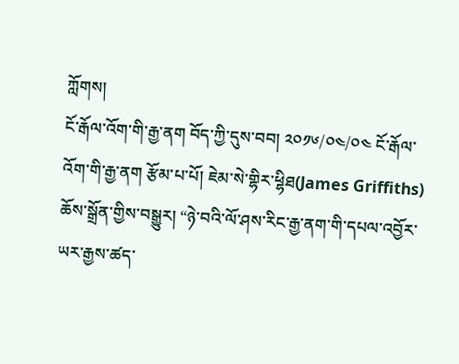ཀློགས།
ངོ་རྒོལ་འོག་གི་རྒྱ་ནག བོད་ཀྱི་དུས་བབ། ༢༠༡༦/༠༤/༠༤ ངོ་རྒོལ་འོག་གི་རྒྱ་ནག རྩོམ་པ་པོ། ཇེམ་སེ་གྷིར་ཕྷིཐ(James Griffiths) ཆོས་སྒྲོན་གྱིས་བསྒྱུར། “ཉེ་བའི་ལོ་ཤས་རིང་རྒྱ་ནག་གི་དཔལ་འབྱོར་ཡར་རྒྱས་ཚད་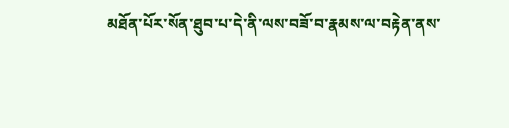མཐོན་པོར་སོན་ཐུབ་པ་དེ་ནི་ལས་བཟོ་བ་རྣམས་ལ་བརྟེན་ནས་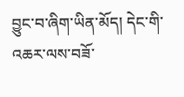བྱུང་བ་ཞིག་ཡིན་མོད། དེང་གི་འཆར་ལས་བཟོ་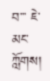བ་་་ ཇེ་མང་ཀློགས།